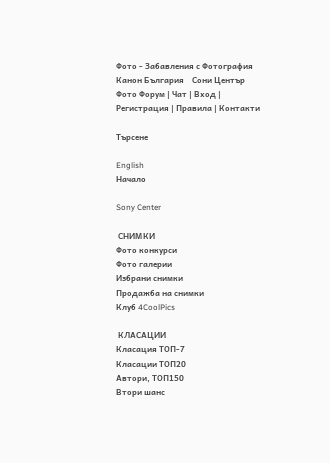Фото - Забавления с Фотография
Канон България    Сони Център
Фото Форум | Чат | Вход | Регистрация | Правила | Контакти

Търсене

English
Начало

Sony Center

 СНИМКИ
Фото конкурси
Фото галерии
Избрани снимки
Продажба на снимки
Клуб 4CoolPics

 КЛАСАЦИИ
Класация ТОП-7
Класации ТОП20
Автори, ТОП150
Втори шанс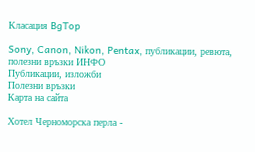Класация BgTop

Sony, Canon, Nikon, Pentax, публикации, ревюта, полезни връзки ИНФО
Публикации, изложби
Полезни връзки
Карта на сайта

Хотел Черноморска перла -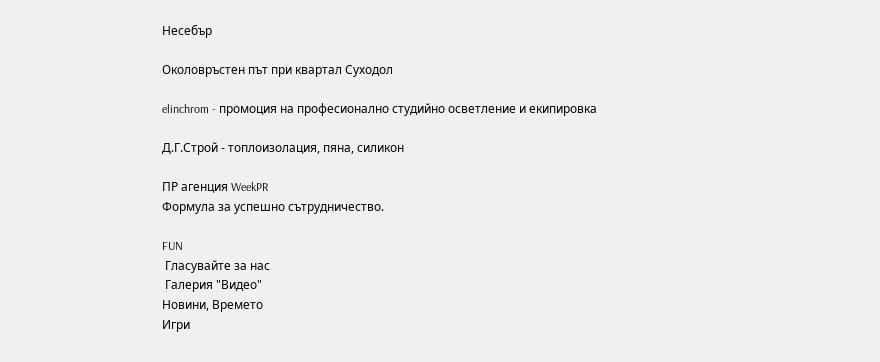Несебър

Околовръстен път при квартал Суходол

elinchrom - промоция на професионално студийно осветление и екипировка

Д.Г.Строй - топлоизолация, пяна, силикон

ПР агенция WeekPR
Формула за успешно сътрудничество.

FUN
 Гласувайте за нас
 Галерия "Видео"
Новини, Времето
Игри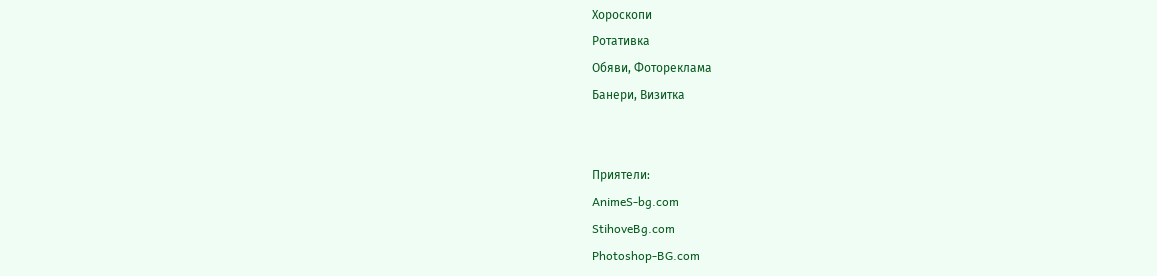Хороскопи
Ротативка
Обяви, Фотореклама
Банери, Визитка


Приятели:
AnimeS-bg.com
StihoveBg.com
Photoshop-BG.com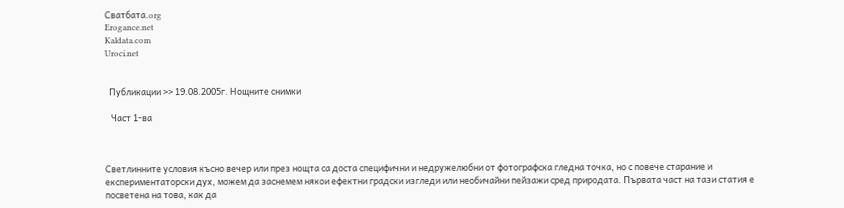Сватбата.org
Erogance.net
Kaldata.com
Uroci.net


  Публикации >> 19.08.2005г. Нощните снимки

   Част 1-ва



Светлинните условия късно вечер или през нощта са доста специфични и недружелюбни от фотографска гледна точка, но с повече старание и експериментаторски дух, можем да заснемем някои ефектни градски изгледи или необичайни пейзажи сред природата. Първата част на тази статия е посветена на това, как да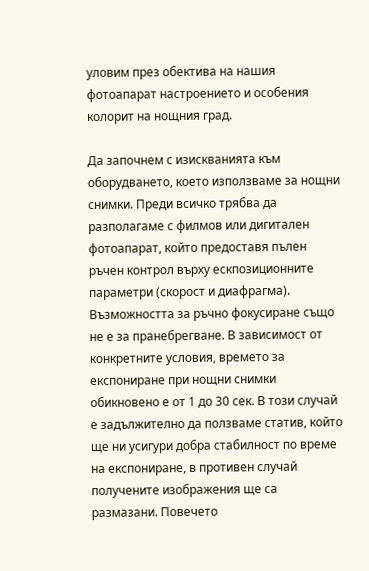уловим през обектива на нашия фотоапарат настроението и особения колорит на нощния град.

Да започнем с изискванията към оборудването, което използваме за нощни снимки. Преди всичко трябва да разполагаме с филмов или дигитален фотоапарат, който предоставя пълен ръчен контрол върху ескпозиционните параметри (скорост и диафрагма). Възможността за ръчно фокусиране също не е за пранебрегване. В зависимост от конкретните условия, времето за експониране при нощни снимки обикновено е от 1 до 30 сек. В този случай е задължително да ползваме статив, който ще ни усигури добра стабилност по време на експониране, в противен случай получените изображения ще са размазани. Повечето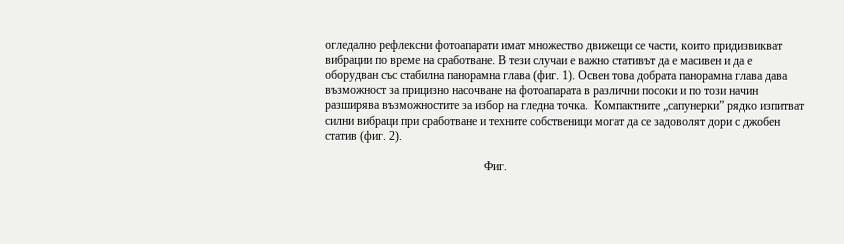огледално рефлексни фотоапарати имат множество движещи се части, които придизвикват вибрации по време на сработване. В тези случаи е важно стативът да е масивен и да е оборудван със стабилна панорамна глава (фиг. 1). Освен това добрата панорамна глава дава възможност за прицизно насочване на фотоапарата в различни посоки и по този начин разширява възможностите за избор на гледна точка.  Компактните „сапунерки” рядко изпитват силни вибраци при сработване и техните собственици могат да се задоволят дори с джобен статив (фиг. 2).

                                                     Фиг.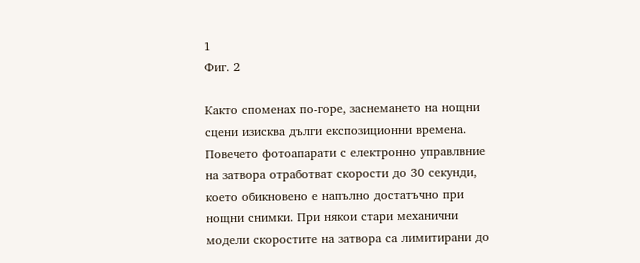1                                                                                              Фиг. 2

Както споменах по-горе, заснемането на нощни сцени изисква дълги експозиционни времена. Повечето фотоапарати с електронно управлвние на затвора отработват скорости до 30 секунди, което обикновено е напълно достатъчно при нощни снимки. При някои стари механични модели скоростите на затвора са лимитирани до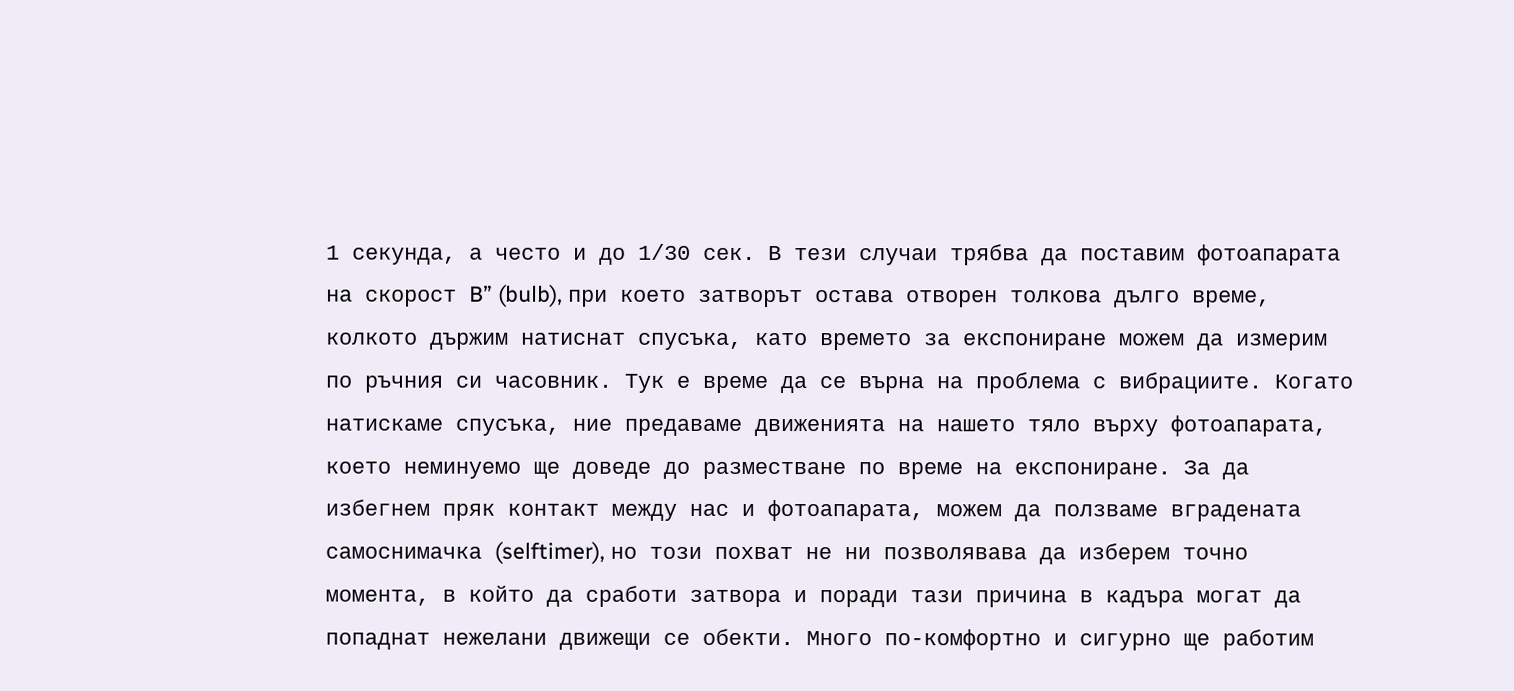1 секунда, а често и до 1/30 сек. В тези случаи трябва да поставим фотоапарата  на скорост B” (bulb), при което затворът остава отворен толкова дълго време, колкото държим натиснат спусъка, като времето за експониране можем да измерим по ръчния си часовник. Тук е време да се върна на проблема с вибрациите. Когато натискаме спусъка, ние предаваме движенията на нашето тяло върху фотоапарата, което неминуемо ще доведе до разместване по време на експониране. За да избегнем пряк контакт между нас и фотоапарата, можем да ползваме вградената самоснимачка (selftimer), но този похват не ни позволявава да изберем точно момента, в който да сработи затвора и поради тази причина в кадъра могат да попаднат нежелани движещи се обекти. Много по-комфортно и сигурно ще работим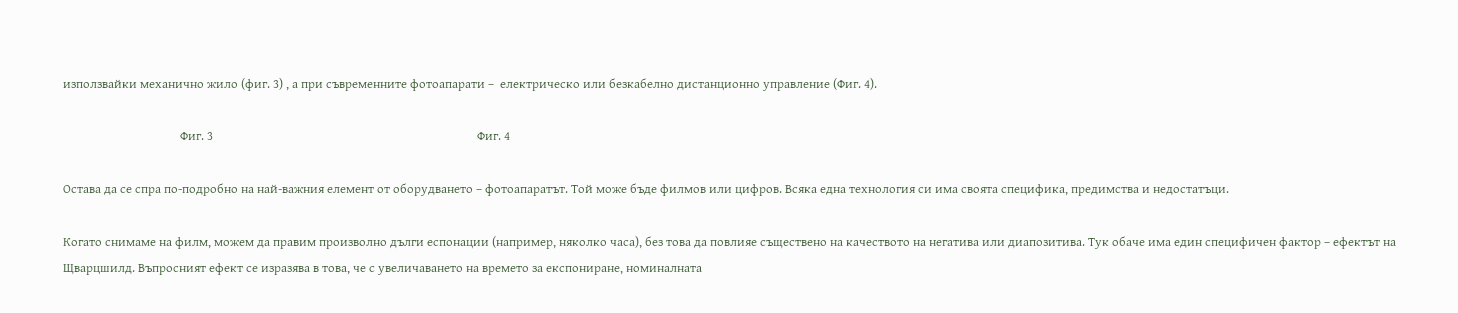използвайки механично жило (фиг. 3) , а при съвременните фотоапарати –  електрическо или безкабелно дистанционно управление (Фиг. 4).

                                       Фиг. 3                                                                                        Фиг. 4

Остава да се спра по-подробно на най-важния елемент от оборудването – фотоапаратът. Той може бъде филмов или цифров. Всяка една технология си има своята специфика, предимства и недостатъци.

Когато снимаме на филм, можем да правим произволно дълги еспонации (например, няколко часа), без това да повлияе съществено на качеството на негатива или диапозитива. Тук обаче има един специфичен фактор – ефектът на Щварцшилд. Въпросният ефект се изразява в това, че с увеличаването на времето за експониране, номиналната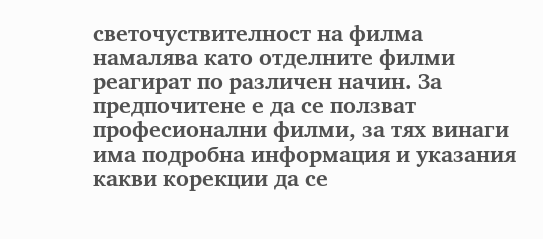светочуствителност на филма намалява като отделните филми реагират по различен начин. За предпочитене е да се ползват професионални филми, за тях винаги има подробна информация и указания какви корекции да се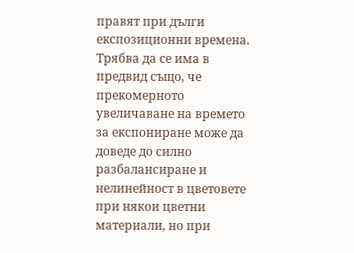правят при дълги експозиционни времена. Трябва да се има в предвид също, че прекомерното увеличаване на времето за експониране може да доведе до силно разбалансиране и нелинейност в цветовете при някои цветни материали, но при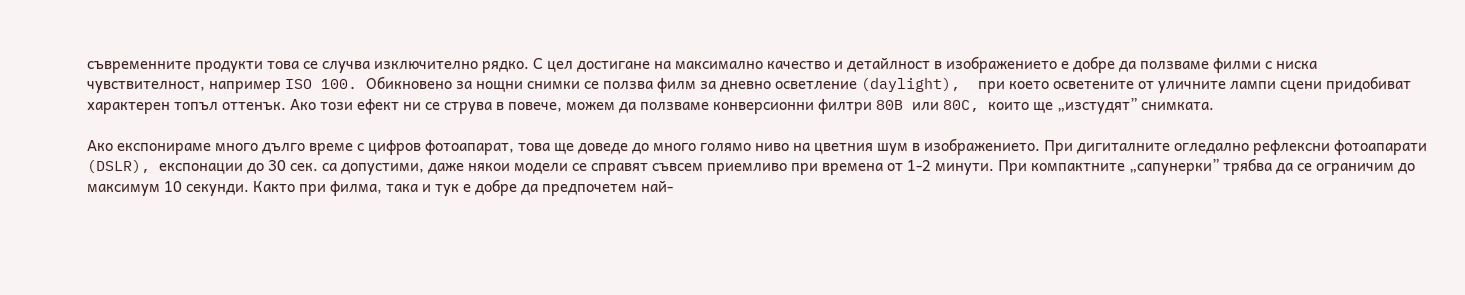съвременните продукти това се случва изключително рядко. С цел достигане на максимално качество и детайлност в изображението е добре да ползваме филми с ниска чувствителност, например ISO 100. Обикновено за нощни снимки се ползва филм за дневно осветление (daylight),  при което осветените от уличните лампи сцени придобиват характерен топъл оттенък. Ако този ефект ни се струва в повече, можем да ползваме конверсионни филтри 80B или 80C, които ще „изстудят” снимката.

Ако експонираме много дълго време с цифров фотоапарат, това ще доведе до много голямо ниво на цветния шум в изображението. При дигиталните огледално рефлексни фотоапарати (DSLR), експонации до 30 сек. са допустими, даже някои модели се справят съвсем приемливо при времена от 1-2 минути. При компактните „сапунерки” трябва да се ограничим до максимум 10 секунди. Както при филма, така и тук е добре да предпочетем най-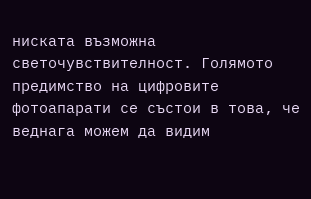ниската възможна светочувствителност. Голямото предимство на цифровите фотоапaрати се състои в това, че веднага можем да видим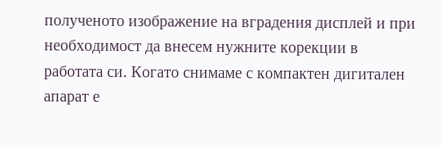полученото изображение на вградения дисплей и при необходимост да внесем нужните корекции в работата си. Когато снимаме с компактен дигитален апарат е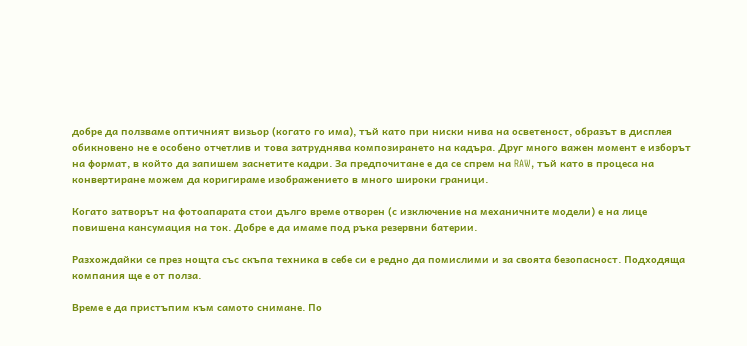добре да ползваме оптичният визьор (когато го има), тъй като при ниски нива на осветеност, образът в дисплея обикновено не е особено отчетлив и това затруднява композирането на кадъра. Друг много важен момент е изборът на формат, в който да запишем заснетите кадри. За предпочитане е да се спрем на RAW, тъй като в процеса на конвертиране можем да коригираме изображението в много широки граници.

Когато затворът на фотоапарата стои дълго време отворен (с изключение на механичните модели) е на лице повишена кансумация на ток. Добре е да имаме под ръка резервни батерии.

Разхождайки се през нощта със скъпа техника в себе си е редно да помислими и за своята безопасност. Подходяща компания ще е от полза.

Време е да пристъпим към самото снимане. По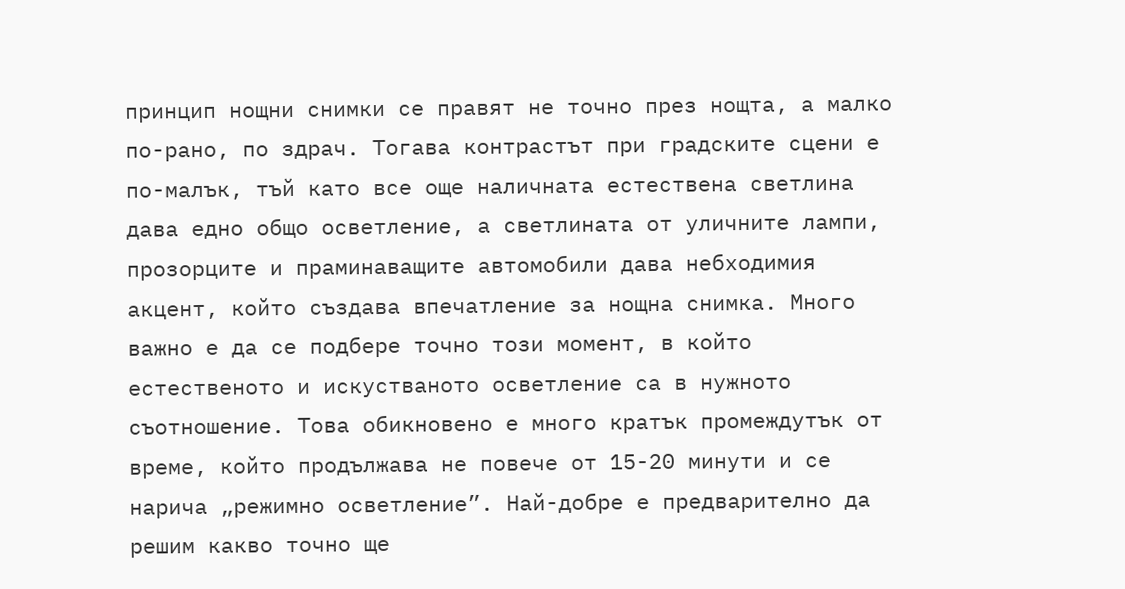принцип нощни снимки се правят не точно през нощта, а малко по-рано, по здрач. Тогава контрастът при градските сцени е по-малък, тъй като все още наличната естествена светлина дава едно общо осветление, а светлината от уличните лампи, прозорците и праминаващите автомобили дава небходимия акцент, който създава впечатление за нощна снимка. Много важно е да се подбере точно този момент, в който естественото и искустваното осветление са в нужното съотношение. Това обикновено е много кратък промеждутък от време, който продължава не повече от 15-20 минути и се нарича „режимно осветление”. Най-добре е предварително да решим какво точно ще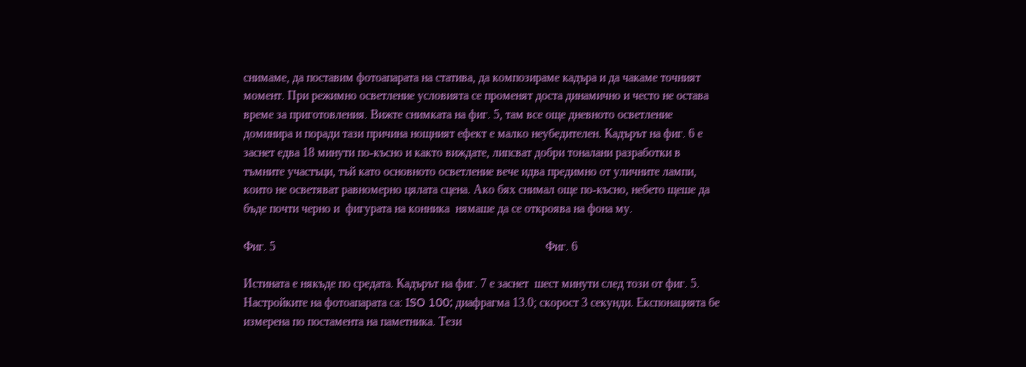снимаме, да поставим фотоапарата на статива, да композираме кадъра и да чакаме точният момент. При режимно осветление условията се променят доста динамично и често не остава време за приготовления. Вижте снимката на фиг. 5, там все още дневното осветление доминира и поради тази причина нощният ефект е малко неубедителен. Кадърът на фиг. 6 е заснет едва 18 минути по-късно и както виждате, липсват добри тоналани разработки в тъмните участъци, тъй като основното осветление вече идва предимно от уличните лампи, които не осветяват равномерно цялата сцена. Ако бях снимал още по-късно, небето щеше да бъде почти черно и  фигурата на конника  нямаше да се откроява на фона му.

Фиг. 5                                                                                          Фиг. 6

Истината е някъде по средата. Кадърът на фиг. 7 е заснет  шест минути след този от фиг. 5. Настройките на фотоапарата са: ISO 100; диафрагма 13.0; скорост 3 секунди. Експонацията бе измерена по постамента на паметника. Тези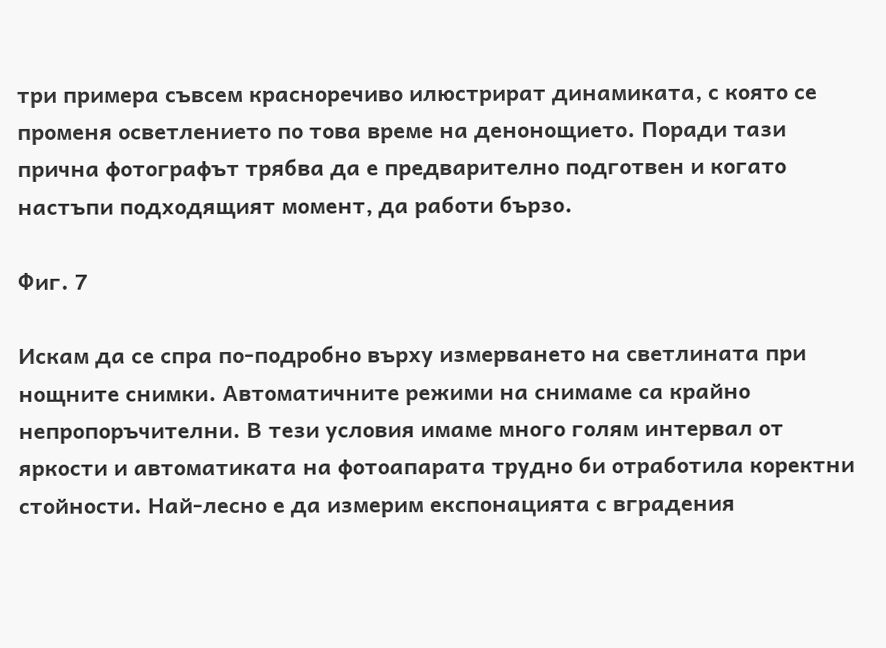три примера съвсем красноречиво илюстрират динамиката, с която се променя осветлението по това време на денонощието. Поради тази прична фотографът трябва да е предварително подготвен и когато настъпи подходящият момент, да работи бързо.

Фиг. 7

Искам да се спра по-подробно върху измерването на светлината при нощните снимки. Автоматичните режими на снимаме са крайно непропоръчителни. В тези условия имаме много голям интервал от яркости и автоматиката на фотоапарата трудно би отработила коректни стойности. Най-лесно е да измерим експонацията с вградения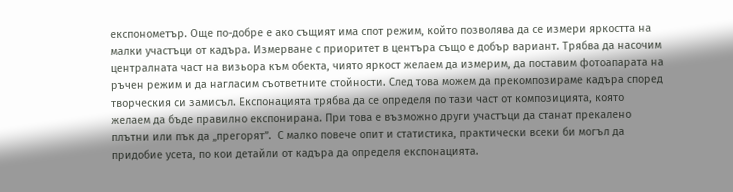експонометър. Още по-добре е ако същият има спот режим, който позволява да се измери яркостта на малки участъци от кадъра. Измерване с приоритет в центъра също е добър вариант. Трябва да насочим централната част на визьора към обекта, чиято яркост желаем да измерим, да поставим фотоапарата на ръчен режим и да нагласим съответните стойности. След това можем да прекомпозираме кадъра според творческия си замисъл. Експонацията трябва да се определя по тази част от композицията, която желаем да бъде правилно експонирана. При това е възможно други участъци да станат прекалено плътни или пък да „прегорят”.  С малко повече опит и статистика, практически всеки би могъл да придобие усета, по кои детайли от кадъра да определя експонацията.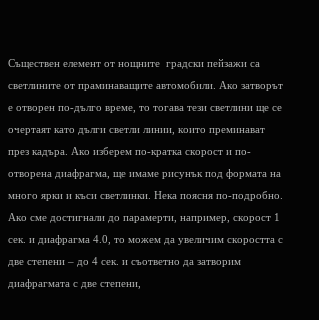Съществен елемент от нощните  градски пейзажи са светлините от праминаващите автомобили. Ако затворът е отворен по-дълго време, то тогава тези светлини ще се очертаят като дълги светли линии, които преминават през кадъра. Ако изберем по-кратка скорост и по-отворена диафрагма, ще имаме рисунък под формата на много ярки и къси светлинки. Нека поясня по-подробно. Ако сме достигнали до парамерти, например, скорост 1 сек. и диафрагма 4.0, то можем да увеличим скоростта с две степени – до 4 сек. и съответно да затворим диафрагмата с две степени,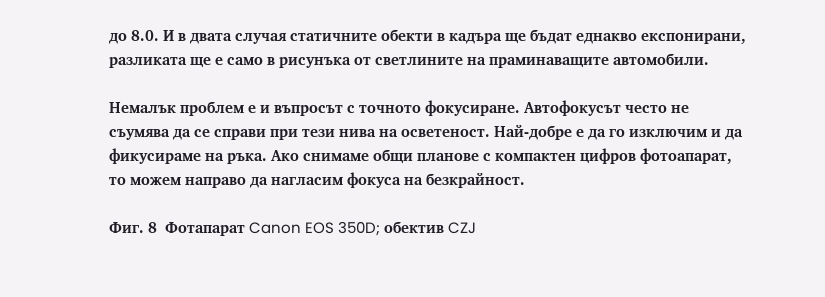до 8.0. И в двата случая статичните обекти в кадъра ще бъдат еднакво експонирани, разликата ще е само в рисунъка от светлините на праминаващите автомобили.

Немалък проблем е и въпросът с точното фокусиране. Автофокусът често не съумява да се справи при тези нива на осветеност. Най-добре е да го изключим и да фикусираме на ръка. Ако снимаме общи планове с компактен цифров фотоапарат, то можем направо да нагласим фокуса на безкрайност.

Фиг. 8  Фотапарат Canon EOS 350D; обектив CZJ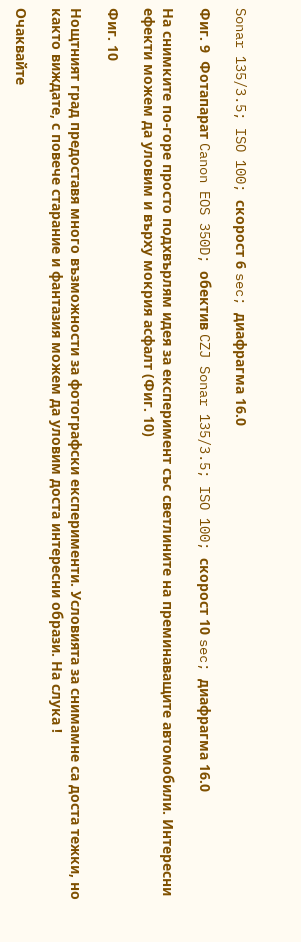Sonar 135/3.5; ISO 100; скорост 6 sec; диафрагма 16.0

Фиг. 9  Фотапарат Canon EOS 350D; обектив CZJ Sonar 135/3.5; ISO 100; скорост 10 sec; диафрагма 16.0

На снимките по-горе просто подхвърлям идея за експеримент със светлините на преминаващите автомобили. Интересни ефекти можем да уловим и върху мокрия асфалт (Фиг. 10)

Фиг. 10

Нощтният град предоставя много възможности за фотографски експерименти. Условията за снимамне са доста тежки, но както виждате, с повече старание и фантазия можем да уловим доста интересни образи. На слука !

Очаквайте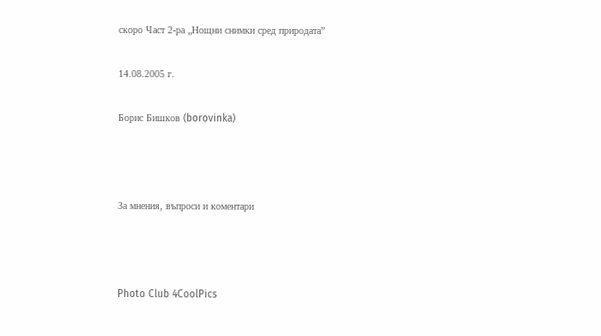скоро Част 2-ра „Нощни снимки сред прирoдата”

14.08.2005 г.

Борис Бишков (borovinka)



За мнения, въпроси и коментари



Photo Club 4CoolPics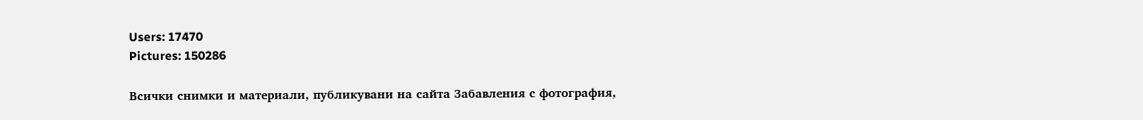Users: 17470
Pictures: 150286

Всички снимки и материали, публикувани на сайта Забавления с фотография,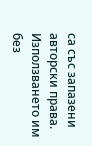са със запазени авторски права.
Използването им без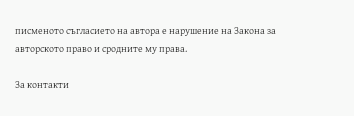писменото съгласието на автора е нарушение на Закона за авторското право и сродните му права.

За контакти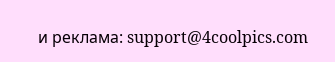и реклама: support@4coolpics.com